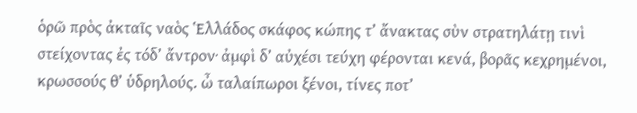ὁρῶ πρὸς ἀκταῖς ναὸς Ἑλλάδος σκάφος κώπης τ’ ἄνακτας σὺν στρατηλάτῃ τινὶ στείχοντας ἐς τόδ’ ἄντρον· ἀμφὶ δ’ αὐχέσι τεύχη φέρονται κενά, βορᾶς κεχρημένοι, κρωσσούς θ’ ὑδρηλούς. ὦ ταλαίπωροι ξένοι, τίνες ποτ’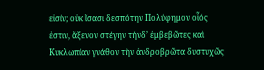εἰσίν; οὐκ ἴσασι δεσπότην Πολύφημον οἷός ἐστιν, ἄξενον στέγην τήνδ’ ἐμβεβῶτες καὶ Κυκλωπίαν γνάθον τὴν ἀνδροβρῶτα δυστυχῶς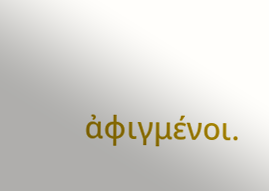ἀφιγμένοι.